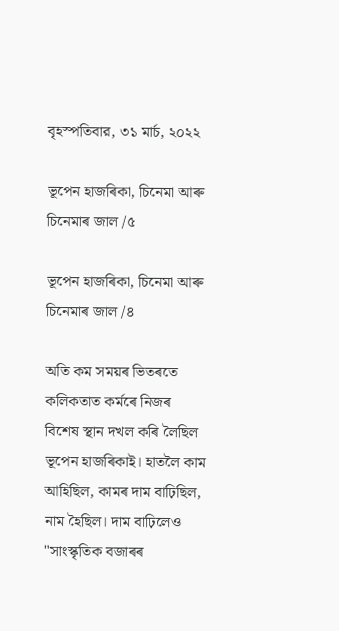বৃহস্পতিবার, ৩১ মার্চ, ২০২২

ভূপেন হাজৰিকা, চিনেমা আৰু চিনেমাৰ জাল /৫

ভূপেন হাজৰিকা, চিনেমা আৰু চিনেমাৰ জাল /৪

অতি কম সময়ৰ ভিতৰতে কলিকতাত কৰ্মৰে নিজৰ  বিশেষ স্থান দখল কৰি লৈছিল ভূপেন হাজৰিকাই। হাতলৈ কাম আহিছিল, কামৰ দাম বাঢ়িছিল, নাম হৈছিল। দাম বাঢ়িলেও "সাংস্কৃতিক বজাৰৰ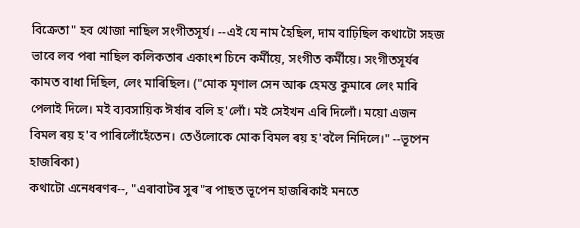বিক্ৰেতা" হব খোজা নাছিল সংগীতসূৰ্য। --এই যে নাম হৈছিল, দাম বাঢ়িছিল কথাটো সহজ ভাবে লব পৰা নাছিল কলিকতাৰ একাংশ চিনে কৰ্মীয়ে, সংগীত কৰ্মীয়ে। সংগীতসূৰ্যৰ কামত বাধা দিছিল, লেং মাৰিছিল। ("মোক মৃণাল সেন আৰু হেমন্ত কুমাৰে লেং মাৰি পেলাই দিলে। মই ব্যবসায়িক ঈৰ্ষাৰ বলি হ'লোঁ। মই সেইখন এৰি দিলোঁ। ময়ো এজন বিমল ৰয় হ'ব পাৰিলোঁহেঁতেন। তেওঁলোকে মোক বিমল ৰয় হ'বলৈ নিদিলে।" --ভূপেন হাজৰিকা)
কথাটো এনেধৰণৰ--, "এৰাবাটৰ সুৰ"ৰ পাছত ভূপেন হাজৰিকাই মনতে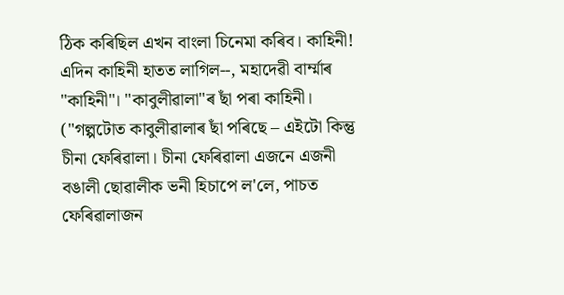ঠিক কৰিছিল এখন বাংলা চিনেমা কৰিব। কাহিনী! এদিন কাহিনী হাতত লাগিল--, মহাদেৱী বাৰ্ম্মাৰ "কাহিনী"। "কাবুলীৱালা"ৰ ছাঁ পৰা কাহিনী। ("গল্পটোত কাবুলীৱালাৰ ছাঁ পৰিছে – এইটো কিন্তু চীনা ফেৰিৱালা। চীনা ফেৰিৱালা এজনে এজনী বঙালী ছোৱালীক ভনী হিচাপে ল'লে, পাচত ফেৰিৱালাজন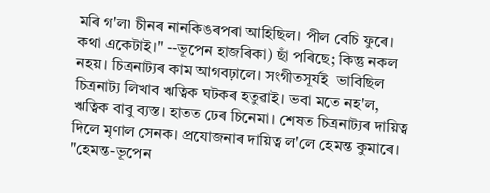মৰি গ'ল৷ চীনৰ নানকিঙৰপৰা আহিছিল। পীল বেচি ফুৰে। কথা একেটাই।" --ভূপেন হাজৰিকা) ছাঁ পৰিছে; কিন্তু নকল নহয়। চিত্ৰনাট্যৰ কাম আগবঢ়ালে। সংগীতসূৰ্যই  ভাবিছিল চিত্ৰনাট্য লিখাব ঋত্বিক ঘটকৰ হতুৱাই। ভবা মতে নহ'ল, ঋত্বিক বাবু ব্যস্ত। হাতত ঢেৰ চিনেমা। শেষত চিত্ৰনাট্যৰ দায়িত্ব দিলে মৃণাল সেনক। প্ৰযোজনাৰ দায়িত্ব ল'লে হেমন্ত কুমাৰে। "হেমন্ত-ভূপেন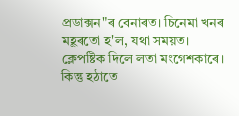প্ৰডাক্সন"ৰ বেনাৰত। চিনেমা খনৰ মহূৰতো হ'ল, যথা সময়ত। ক্লেপষ্টিক দিলে লতা মংগেশকাৰে। কিন্তু হঠাতে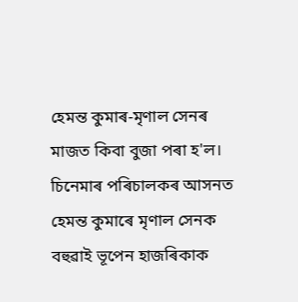হেমন্ত কুমাৰ-মৃণাল সেনৰ মাজত কিবা বুজা পৰা হ'ল। চিনেমাৰ পৰিচালকৰ আসনত হেমন্ত কুমাৰে মৃণাল সেনক বহুৱাই ভূপেন হাজৰিকাক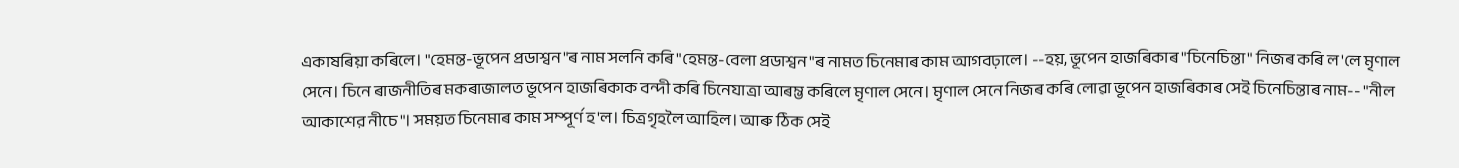একাষৰিয়া কৰিলে। "হেমন্ত-ভূপেন প্ৰডাশ্বন"ৰ নাম সলনি কৰি "হেমন্ত-বেলা প্ৰডাশ্বন"ৰ নামত চিনেমাৰ কাম আগবঢ়ালে। --হয়, ভূপেন হাজৰিকাৰ "চিনেচিন্তা" নিজৰ কৰি ল'লে মৃণাল সেনে। চিনে ৰাজনীতিৰ মকৰাজালত ভূপেন হাজৰিকাক বন্দী কৰি চিনেযাত্ৰা আৰম্ভ কৰিলে মৃণাল সেনে। মৃণাল সেনে নিজৰ কৰি লোৱা ভূপেন হাজৰিকাৰ সেই চিনেচিন্তাৰ নাম-- "নীল আকাশের নীচে"। সময়ত চিনেমাৰ কাম সম্পূৰ্ণ হ'ল। চিত্ৰগৃহলৈ আহিল। আৰু ঠিক সেই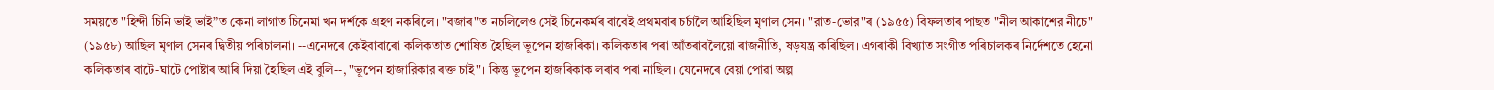সময়তে "হিন্দী চিনি ভাই ভাই”ত কেনা লাগাত চিনেমা খন দৰ্শকে গ্ৰহণ নকৰিলে। "বজাৰ"ত নচলিলেও সেই চিনেকৰ্মৰ বাবেই প্ৰথমবাৰ চৰ্চালৈ আহিছিল মৃণাল সেন। "রাত-ভোর"ৰ (১৯৫৫) বিফলতাৰ পাছত "নীল আকাশের নীচে" (১৯৫৮) আছিল মৃণাল সেনৰ দ্বিতীয় পৰিচালনা। --এনেদৰে কেইবাবাৰো কলিকতাত শোষিত হৈছিল ভূপেন হাজৰিকা। কলিকতাৰ পৰা আঁতৰাবলৈয়ো ৰাজনীতি, ষড়যন্ত্ৰ কৰিছিল। এগৰাকী বিখ্যাত সংগীত পৰিচালকৰ নিৰ্দেশতে হেনো কলিকতাৰ বাটে-ঘাটে পোষ্টাৰ আৰি দিয়া হৈছিল এই বুলি--, "ভূপেন হাজারিকার ৰক্ত চাই"। কিন্তু ভূপেন হাজৰিকাক লৰাব পৰা নাছিল। যেনেদৰে বেয়া পোৱা অল্প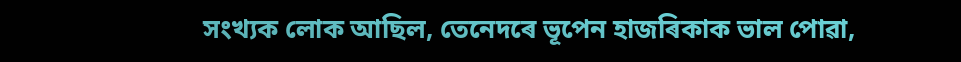সংখ্যক লোক আছিল, তেনেদৰে ভূপেন হাজৰিকাক ভাল পোৱা,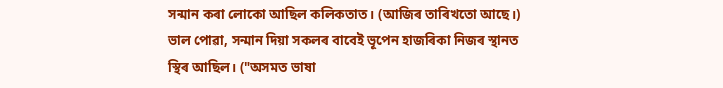সন্মান কৰা লোকো আছিল কলিকতাত। (আজিৰ তাৰিখতো আছে।) ভাল পোৱা, সন্মান দিয়া সকলৰ বাবেই ভূপেন হাজৰিকা নিজৰ স্থানত স্থিৰ আছিল। ("অসমত ভাষা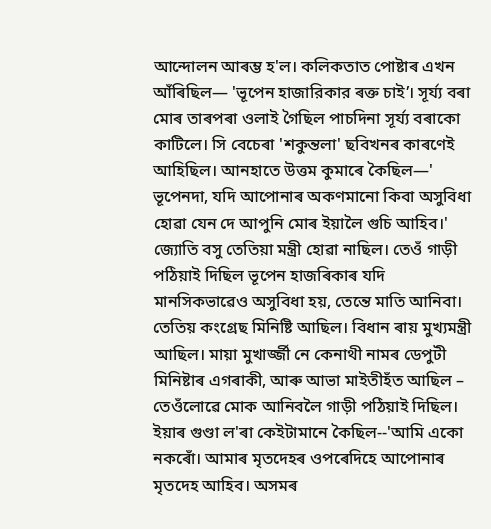আন্দোলন আৰম্ভ হ'ল। কলিকতাত পোষ্টাৰ এখন আঁৰিছিল— 'ভূপেন হাজারিকার ৰক্ত চাই’। সূৰ্য্য বৰা মোৰ তাৰপৰা ওলাই গৈছিল পাচদিনা সূৰ্য্য বৰাকো কাটিলে। সি বেচেৰা 'শকুন্তলা' ছবিখনৰ কাৰণেই আহিছিল। আনহাতে উত্তম কুমাৰে কৈছিল—' ভূপেনদা, যদি আপোনাৰ অকণমানো কিবা অসুবিধা হোৱা যেন দে আপুনি মোৰ ইয়ালৈ গুচি আহিব।'
জ্যোতি বসু তেতিয়া মন্ত্ৰী হোৱা নাছিল। তেওঁ গাড়ী পঠিয়াই দিছিল ভূপেন হাজৰিকাৰ যদি মানসিকভাৱেও অসুবিধা হয়, তেন্তে মাতি আনিবা। তেতিয় কংগ্রেছ মিনিষ্টি আছিল। বিধান ৰায় মুখ্যমন্ত্ৰী আছিল। মায়া মুখার্জ্জী নে কেনাথী নামৰ ডেপুটী মিনিষ্টাৰ এগৰাকী, আৰু আভা মাইতীহঁত আছিল – তেওঁলোৱে মোক আনিবলৈ গাড়ী পঠিয়াই দিছিল। ইয়াৰ গুণ্ডা ল'ৰা কেইটামানে কৈছিল--'আমি একো নকৰোঁ। আমাৰ মৃতদেহৰ ওপৰেদিহে আপোনাৰ মৃতদেহ আহিব। অসমৰ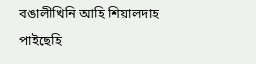বঙালীখিনি আহি শিয়ালদাহ পাইছেহি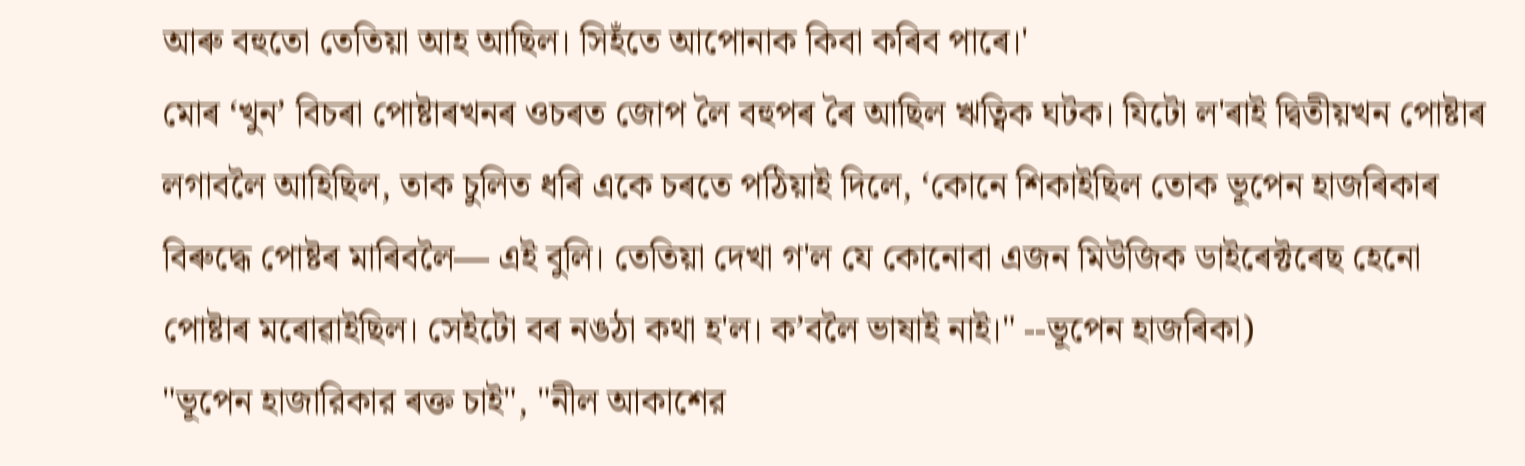আৰু বহুতো তেতিয়া আহ আছিল। সিহঁতে আপোনাক কিবা কৰিব পাৰে।'
মোৰ ‘খুন’ বিচৰা পোষ্টাৰখনৰ ওচৰত জোপ লৈ বহুপৰ ৰৈ আছিল ঋত্বিক ঘটক। যিটো ল'ৰাই দ্বিতীয়খন পোষ্টাৰ লগাবলৈ আহিছিল, তাক চুলিত ধৰি একে চৰতে পঠিয়াই দিলে, ‘কোনে শিকাইছিল তোক ভূপেন হাজৰিকাৰ বিৰুদ্ধে পোষ্টৰ মাৰিবলৈ— এই বুলি। তেতিয়া দেখা গ'ল যে কোনোবা এজন মিউজিক ডাইৰেক্টৰেছ হেনো পোষ্টাৰ মৰোৱাইছিল। সেইটো বৰ নঙঠা কথা হ'ল। ক’বলৈ ভাষাই নাই।" --ভূপেন হাজৰিকা)
"ভূপেন হাজারিকার ৰক্ত চাই", "নীল আকাশের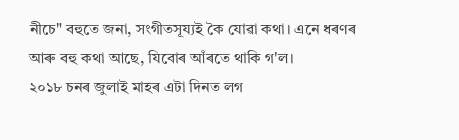নীচে" বহুতে জনা, সংগীতসূয্যই কৈ যোৱা কথা। এনে ধৰণৰ আৰু বহু কথা আছে, যিবোৰ আঁৰতে থাকি গ'ল।
২০১৮ চনৰ জুলাই মাহৰ এটা দিনত লগ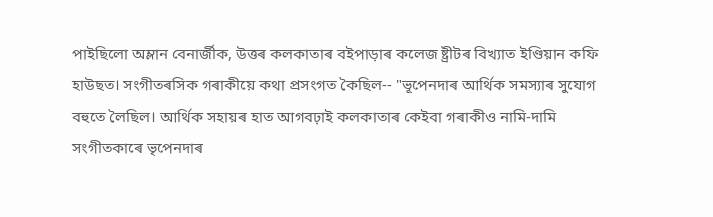পাইছিলো অম্লান বেনাৰ্জীক, উত্তৰ কলকাতাৰ বইপাড়াৰ কলেজ ষ্ট্ৰীটৰ বিখ্যাত ইণ্ডিয়ান কফি হাউছত। সংগীতৰসিক গৰাকীয়ে কথা প্ৰসংগত কৈছিল-- "ভূপেনদাৰ আৰ্থিক সমস্যাৰ সুযোগ বহুতে লৈছিল। আৰ্থিক সহায়ৰ হাত আগবঢ়াই কলকাতাৰ কেইবা গৰাকীও নামি-দামি সংগীতকাৰে ভৃপেনদাৰ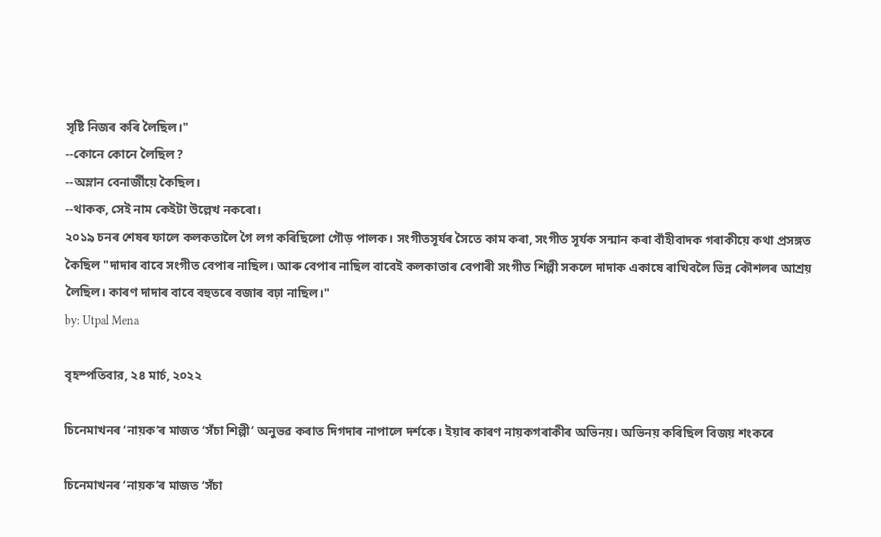সৃষ্টি নিজৰ কৰি লৈছিল।"
--কোনে কোনে লৈছিল?
--অম্লান বেনাৰ্জীয়ে কৈছিল।
--থাকক, সেই নাম কেইটা উল্লেখ নকৰো।
২০১৯ চনৰ শেষৰ ফালে কলকতালৈ গৈ লগ কৰিছিলো গৌড় পালক। সংগীতসূৰ্যৰ সৈতে কাম কৰা, সংগীত সূৰ্যক সন্মান কৰা বাঁহীবাদক গৰাকীয়ে কথা প্ৰসঙ্গত  কৈছিল "দাদাৰ বাবে সংগীত বেপাৰ নাছিল। আৰু বেপাৰ নাছিল বাবেই কলকাতাৰ বেপাৰী সংগীত শিল্পী সকলে দাদাক একাষে ৰাখিবলৈ ভিন্ন কৌশলৰ আশ্ৰয় লৈছিল। কাৰণ দাদাৰ বাবে বহুতৰে বজাৰ বঢ়া নাছিল।"
by: Utpal Mena

বৃহস্পতিবার, ২৪ মার্চ, ২০২২

চিনেমাখনৰ ‘নায়ক’ৰ মাজত ‘সঁচা শিল্পী’ অনুভৱ কৰাত দিগদাৰ নাপালে দর্শকে। ইয়াৰ কাৰণ নায়কগৰাকীৰ অভিনয়। অভিনয় কৰিছিল বিজয় শংকৰে

চিনেমাখনৰ ‘নায়ক’ৰ মাজত ‘সঁচা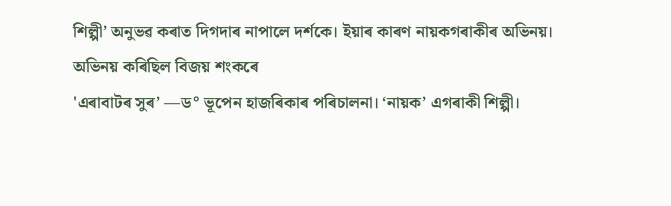শিল্পী’ অনুভৱ কৰাত দিগদাৰ নাপালে দর্শকে। ইয়াৰ কাৰণ নায়কগৰাকীৰ অভিনয়। অভিনয় কৰিছিল বিজয় শংকৰে
'এৰাবাটৰ সুৰ’ —ড° ভূপেন হাজৰিকাৰ পৰিচালনা। ‘নায়ক’ এগৰাকী শিল্পী।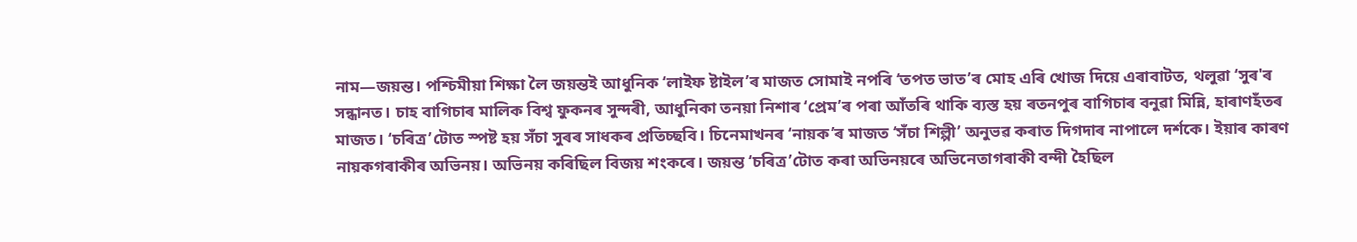নাম—জয়ন্ত। পশ্চিমীয়া শিক্ষা লৈ জয়ন্তই আধুনিক ‘লাইফ ষ্টাইল’ৰ মাজত সোমাই নপৰি ‘তপত ভাত’ৰ মোহ এৰি খোজ দিয়ে এৰাবাটত, থলুৱা ‘সুৰ'ৰ সন্ধানত। চাহ বাগিচাৰ মালিক বিশ্ব ফুকনৰ সুন্দৰী, আধুনিকা তনয়া নিশাৰ ‘প্রেম’ৰ পৰা আঁতৰি থাকি ব্যস্ত হয় ৰতনপুৰ বাগিচাৰ বনুৱা মিন্নি, হাৰাণহঁতৰ মাজত। ‘চৰিত্ৰ’টোত স্পষ্ট হয় সঁচা সুৰৰ সাধকৰ প্ৰতিচ্ছবি। চিনেমাখনৰ ‘নায়ক’ৰ মাজত ‘সঁচা শিল্পী’ অনুভৱ কৰাত দিগদাৰ নাপালে দর্শকে। ইয়াৰ কাৰণ নায়কগৰাকীৰ অভিনয়। অভিনয় কৰিছিল বিজয় শংকৰে। জয়ন্ত ‘চৰিত্ৰ’টোত কৰা অভিনয়ৰে অভিনেতাগৰাকী বন্দী হৈছিল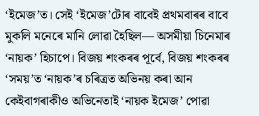‘ইমেজ’ত। সেই ‘ইমেজ’টোৰ বাবেই প্ৰথমবাৰৰ বাবে মুকলি মনেৰে মানি লোৱা হৈছিল— অসমীয়া চিনেমাৰ ‘নায়ক’ হিচাপে। বিজয় শংকৰৰ পূৰ্বে, বিজয় শংকৰৰ ‘সময়’ত ‘নায়ক’ৰ চৰিত্ৰত অভিনয় কৰা আন কেইবাগৰাকীও অভিনেতাই ‘নায়ক ইমেজ’ পোৱা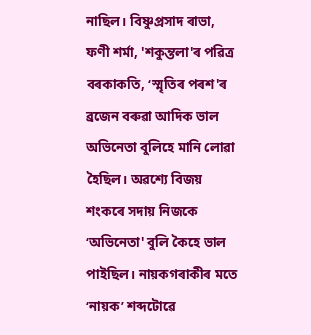নাছিল। বিষ্ণুপ্ৰসাদ ৰাভা, ফণী শৰ্মা, 'শকুন্তলা'ৰ পৱিত্ৰ বৰকাকতি, ‘স্মৃতিৰ পৰশ'ৰ ব্ৰজেন বৰুৱা আদিক ভাল অভিনেতা বুলিহে মানি লোৱা হৈছিল। অৱশ্যে বিজয় শংকৰে সদায় নিজকে ‘অভিনেতা' বুলি কৈহে ভাল পাইছিল। নায়কগৰাকীৰ মতে ‘নায়ক’ শব্দটোৱে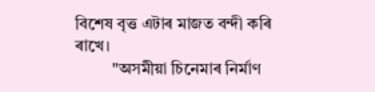বিশেষ বৃত্ত এটাৰ মাজত বন্দী কৰি ৰাখে।
         "অসমীয়া চিনেমাৰ নিৰ্মাণ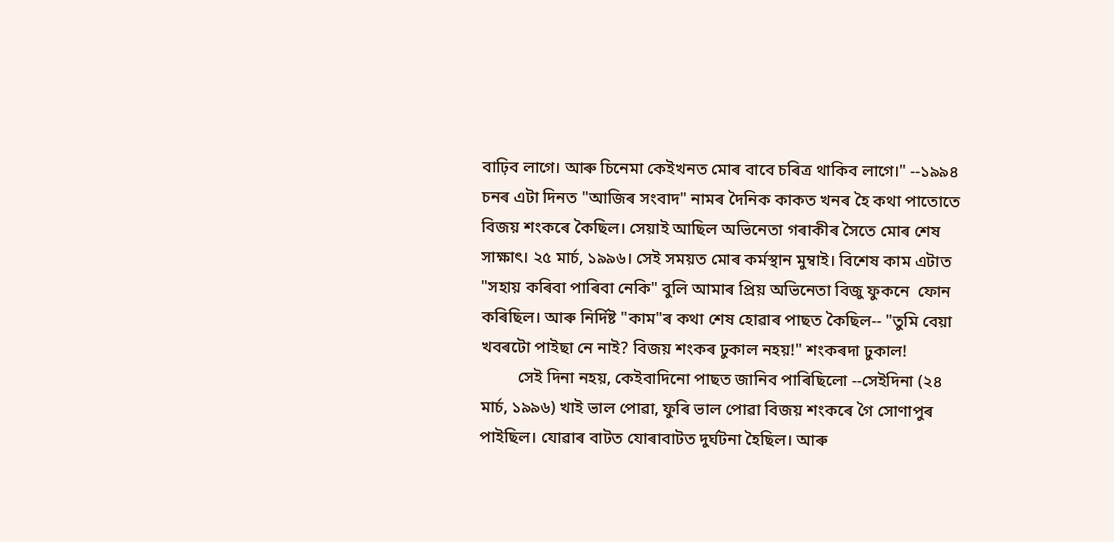বাঢ়িব লাগে। আৰু চিনেমা কেইখনত মোৰ বাবে চৰিত্ৰ থাকিব লাগে।" --১৯৯৪ চনৰ এটা দিনত "আজিৰ সংবাদ" নামৰ দৈনিক কাকত খনৰ হৈ কথা পাতোতে বিজয় শংকৰে কৈছিল। সেয়াই আছিল অভিনেতা গৰাকীৰ সৈতে মোৰ শেষ সাক্ষাৎ। ২৫ মাৰ্চ, ১৯৯৬। সেই সময়ত মোৰ কৰ্মস্থান মুম্বাই। বিশেষ কাম এটাত "সহায় কৰিবা পাৰিবা নেকি" বুলি আমাৰ প্ৰিয় অভিনেতা বিজু ফুকনে  ফোন কৰিছিল। আৰু নিৰ্দিষ্ট "কাম"ৰ কথা শেষ হোৱাৰ পাছত কৈছিল-- "তুমি বেয়া খবৰটো পাইছা নে নাই? বিজয় শংকৰ ঢুকাল নহয়!" শংকৰদা ঢুকাল!
         সেই দিনা নহয়, কেইবাদিনো পাছত জানিব পাৰিছিলো --সেইদিনা (২৪ মাৰ্চ, ১৯৯৬) খাই ভাল পোৱা, ফুৰি ভাল পোৱা বিজয় শংকৰে গৈ সোণাপুৰ পাইছিল। যোৱাৰ বাটত যোৰাবাটত দুৰ্ঘটনা হৈছিল। আৰু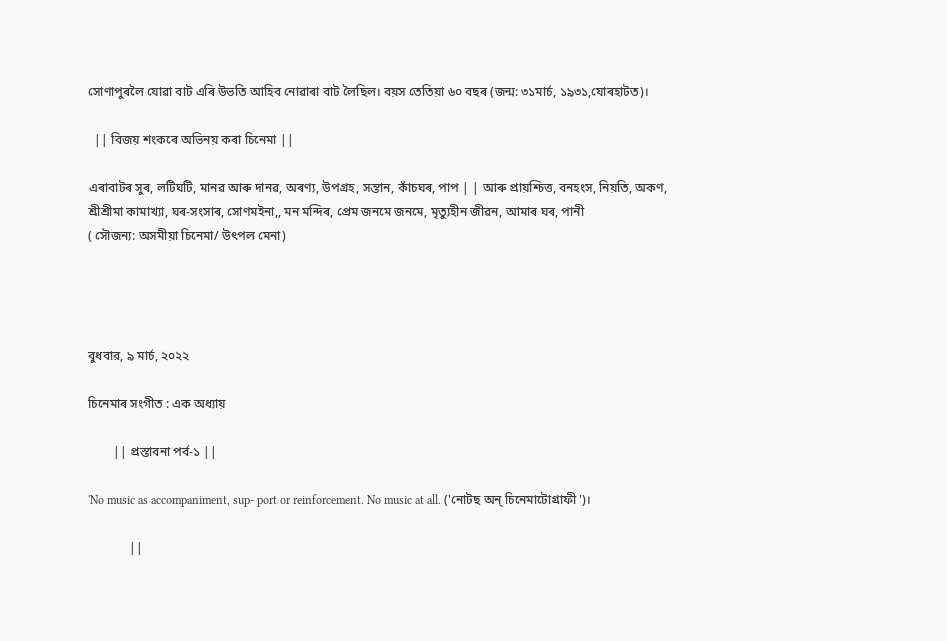সোণাপুৰলৈ যোৱা বাট এৰি উভতি আহিব নোৱাৰা বাট লৈছিল। বয়স তেতিয়া ৬০ বছৰ (জন্ম: ৩১মাৰ্চ, ১৯৩১,যোৰহাটত)।

  || বিজয় শংকৰে অভিনয় কৰা চিনেমা ||

এৰাবাটৰ সুৰ, লটিঘটি, মানৱ আৰু দানৱ, অৰণ্য, উপগ্রহ, সন্তান, কাঁচঘৰ, পাপ | | আৰু প্ৰায়শ্চিত্ত, বনহংস, নিয়তি, অকণ, শ্রীশ্রীমা কামাখ্যা, ঘৰ-সংসাৰ, সোণমইনা,, মন মন্দিৰ, প্রেম জনমে জনমে, মৃত্যুহীন জীৱন, আমাৰ ঘৰ, পানী
( সৌজন্য: অসমীয়া চিনেমা/ উৎপল মেনা)




বুধবার, ৯ মার্চ, ২০২২

চিনেমাৰ সংগীত : এক অধ্যায়

        || প্রস্তাবনা পর্ব-১ ||

'No music as accompaniment, sup- port or reinforcement. No music at all. ('নোটছ অন্ চিনেমাটোগ্রাফী')।

             ||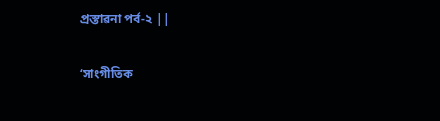প্ৰস্তাৱনা পর্ব-২ ||

‘সাংগীতিক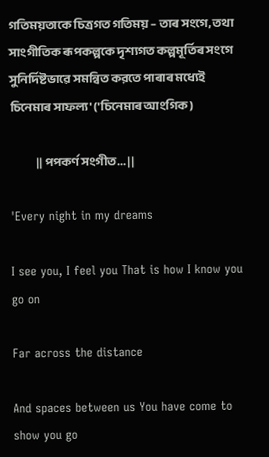গতিময়তাকে চিত্রগত গতিময় – তাৰ সংগে, তথা সাংগীতিক ৰূপকল্পকে দৃশ্যগত কল্পমূর্তিৰ সংগে সুনির্দিষ্টভাৱে সমন্বিত করতে পাৰাৰ মধ্যেই চিনেমাৰ সাফল্য' ('চিনেমাৰ আংগিক)

             || পপকর্ণ সংগীত... ||

'Every night in my dreams

I see you, I feel you That is how I know you go on

Far across the distance

And spaces between us You have come to show you go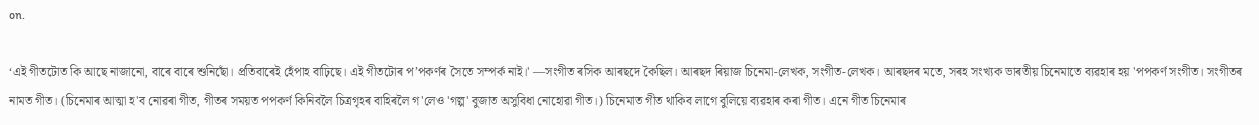on.

‘এই গীতটোত কি আছে নাজানো, বাৰে বাৰে শুনিছোঁ। প্ৰতিবাৰেই হেঁপাহ বাঢ়িছে। এই গীতটোৰ প’পকৰ্ণৰ সৈতে সম্পর্ক নাই।' —সংগীত ৰসিক আৰছদে কৈছিল। আৰছদ ৰিয়াজ চিনেমা-লেখক, সংগীত-লেখক। আৰছদৰ মতে, সৰহ সংখ্যক ভাৰতীয় চিনেমাতে ব্যৱহাৰ হয় 'পপকর্ণ সংগীত। সংগীতৰ নামত গীত। (চিনেমাৰ আত্মা হ'ব নোৱৰা গীত, গীতৰ সময়ত পপকর্ণ কিনিবলৈ চিত্ৰগৃহৰ বাহিৰলৈ গ'লেও 'গল্প' বুজাত অসুবিধা নোহোৱা গীত।) চিনেমাত গীত থাকিব লাগে বুলিয়ে ব্যৱহাৰ কৰা গীত। এনে গীত চিনেমাৰ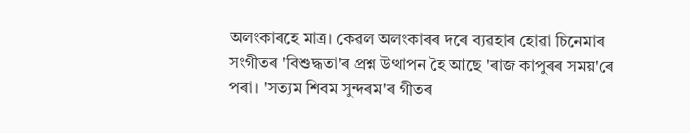অলংকাৰহে মাত্র। কেৱল অলংকাৰৰ দৰে ব্যৱহাৰ হোৱা চিনেমাৰ সংগীতৰ 'বিশুদ্ধতা'ৰ প্ৰশ্ন উত্থাপন হৈ আছে 'ৰাজ কাপুৰৰ সময়'ৰে পৰা। 'সত্যম শিবম সুন্দৰম'ৰ গীতৰ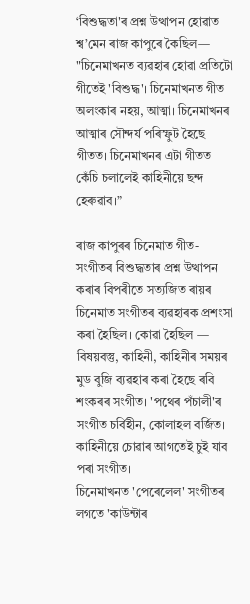‘বিশুদ্ধতা'ৰ প্ৰশ্ন উত্থাপন হোৱাত শ্ব’মেন ৰাজ কাপুৰে কৈছিল— "চিনেমাখনত ব্যৱহাৰ হোৱা প্ৰতিটো গীতেই 'বিশুদ্ধ'। চিনেমাখনত গীত অলংকাৰ নহয়, আত্মা। চিনেমাখনৰ আত্মাৰ সৌন্দৰ্য পৰিস্ফুট হৈছে গীতত। চিনেমাখনৰ এটা গীতত কেঁচি চলালেই কাহিনীয়ে ছন্দ হেৰুৱাব।”

ৰাজ কাপুৰৰ চিনেমাত গীত-সংগীতৰ বিশুদ্ধতাৰ প্রশ্ন উত্থাপন কৰাৰ বিপৰীতে সত্যজিত ৰায়ৰ চিনেমাত সংগীতৰ ব্যৱহাৰক প্ৰশংসা কৰা হৈছিল। কোৱা হৈছিল — বিষয়বস্তু, কাহিনী, কাহিনীৰ সময়ৰ মুড বুজি ব্যৱহাৰ কৰা হৈছে ৰবি শংকৰৰ সংগীত। 'পথেৰ পঁচালী'ৰ সংগীত চর্বিহীন, কোলাহল বর্জিত। কাহিনীয়ে চোৱাৰ আগতেই চুই যাব পৰা সংগীত।
চিনেমাখনত 'পেৰেলেল' সংগীতৰ লগতে 'কাউন্টাৰ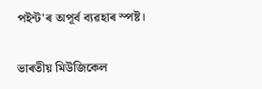পইন্ট'ৰ অপূর্ব ব্যৱহাৰ স্পষ্ট।

ভাৰতীয় মিউজিকেল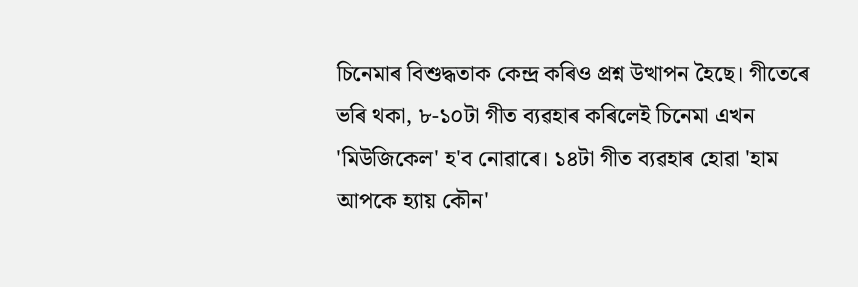চিনেমাৰ বিশুদ্ধতাক কেন্দ্ৰ কৰিও প্রশ্ন উত্থাপন হৈছে। গীতেৰে ভৰি থকা, ৮-১০টা গীত ব্যৱহাৰ কৰিলেই চিনেমা এখন 'মিউজিকেল' হ'ব নোৱাৰে। ১৪টা গীত ব্যৱহাৰ হোৱা 'হাম আপকে হ্যায় কৌন'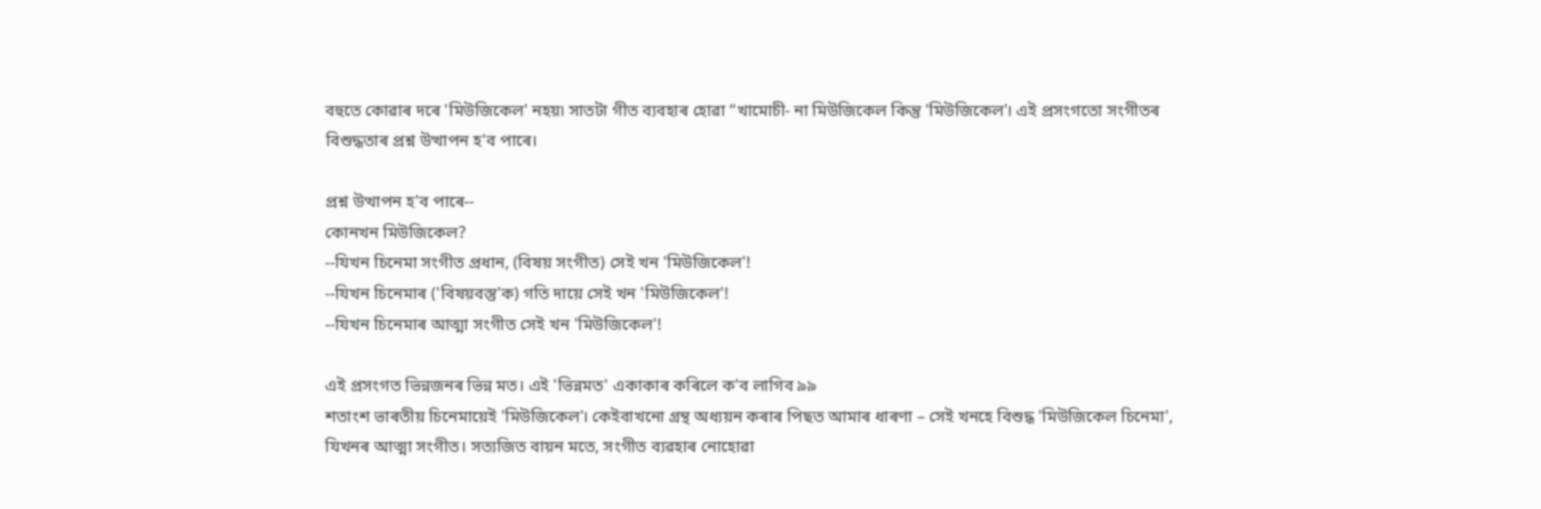বহুতে কোৱাৰ দৰে 'মিউজিকেল' নহয়৷ সাতটা গীত ব্যবহাৰ হোৱা “খামোচী- না মিউজিকেল কিন্তু 'মিউজিকেল'। এই প্ৰসংগতো সংগীতৰ বিশুদ্ধতাৰ প্ৰশ্ন উত্থাপন হ'ব পাৰে।

প্ৰশ্ন উত্থাপন হ'ব পাৰে--
কোনখন মিউজিকেল?
--যিখন চিনেমা সংগীত প্রধান, (বিষয় সংগীত) সেই খন 'মিউজিকেল'!
--যিখন চিনেমাৰ ('বিষয়বস্তু'ক) গতি দায়ে সেই খন 'মিউজিকেল'!
--যিখন চিনেমাৰ আত্মা সংগীত সেই খন 'মিউজিকেল'!

এই প্ৰসংগত ভিন্নজনৰ ভিন্ন মত। এই 'ভিন্নমত' একাকাৰ কৰিলে ক'ব লাগিব ৯৯
শতাংশ ভাৰতীয় চিনেমায়েই 'মিউজিকেল'। কেইবাখনো গ্রন্থ অধ্যয়ন কৰাৰ পিছত আমাৰ ধাৰণা – সেই খনহে বিশুদ্ধ 'মিউজিকেল চিনেমা', যিখনৰ আত্মা সংগীত। সত্যজিত বায়ন মতে, সংগীত ব্যৱহাৰ নোহোৱা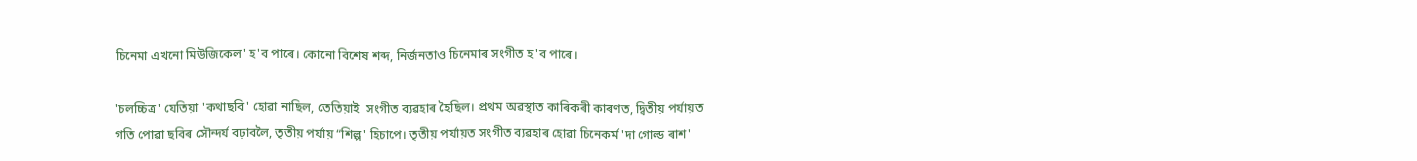চিনেমা এখনো মিউজিকেল' হ'ব পাৰে। কোনো বিশেষ শব্দ, নির্জনতাও চিনেমাৰ সংগীত হ'ব পাৰে।

'চলচ্চিত্র' যেতিয়া 'কথাছবি' হোৱা নাছিল, তেতিয়াই  সংগীত ব্যৱহাৰ হৈছিল। প্ৰথম অৱস্থাত কাৰিকৰী কাৰণত, দ্বিতীয় পর্যায়ত গতি পোৱা ছবিৰ সৌন্দর্য বঢ়াবলৈ, তৃতীয় পর্যায় “শিল্প' হিচাপে। তৃতীয় পৰ্যায়ত সংগীত ব্যৱহাৰ হোৱা চিনেকর্ম 'দা গোল্ড ৰাশ'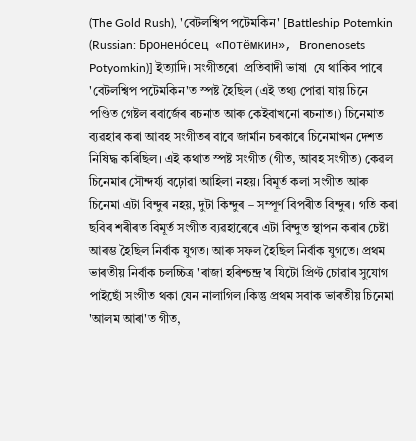(The Gold Rush), 'বেটলশ্বিপ পটেমকিন' [Battleship Potemkin (Russian: Бронено́сец «Потёмкин», Bronenosets Potyomkin)] ইত্যাদি। সংগীতৰো  প্রতিবাদী ভাষা  যে থাকিব পাৰে 'বেটলশ্বিপ পটেমকিন'ত স্পষ্ট হৈছিল (এই তথ্য পোৱা যায় চিনে পণ্ডিত গেষ্টল ৰবাৰ্জেৰ ৰচনাত আৰু কেইবাখনো ৰচনাত।) চিনেমাত ব্যৱহাৰ কৰা আবহ সংগীতৰ বাবে জাৰ্মান চৰকাৰে চিনেমাখন দেশত নিষিদ্ধ কৰিছিল। এই কথাত স্পষ্ট সংগীত (গীত, আবহ সংগীত) কেৱল চিনেমাৰ সৌন্দৰ্য্য বঢ়োৱা আহিলা নহয়। বিমূর্ত কলা সংগীত আৰু চিনেমা এটা বিন্দুৰ নহয়, দুটা কিন্দুৰ – সম্পূর্ণ বিপৰীত বিন্দুৰ। গতি কৰা ছবিৰ শৰীৰত বিমূর্ত সংগীত ব্যৱহাৰেৰে এটা বিন্দুত স্থাপন কৰাৰ চেষ্টা আৰম্ভ হৈছিল নিৰ্বাক যুগত। আৰু সফল হৈছিল নিৰ্বাক যুগতে। প্রথম ভাৰতীয় নির্বাক চলচ্চিত্র 'ৰাজা হৰিশ্চন্দ্ৰ'ৰ যিটো প্ৰিণ্ট চোৱাৰ সুযোগ পাইছোঁ সংগীত থকা যেন নালাগিল।কিন্তু প্ৰথম সবাক ভাৰতীয় চিনেমা 'আলম আৰা'ত গীত,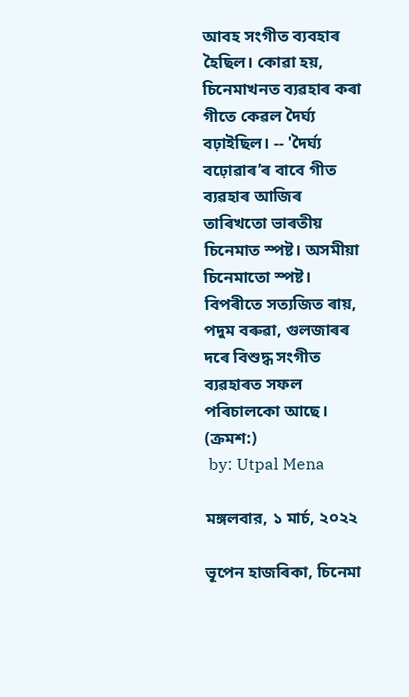আবহ সংগীত ব্যবহাৰ হৈছিল। কোৱা হয়, চিনেমাখনত ব্যৱহাৰ কৰা গীতে কেৱল দৈর্ঘ্য বঢ়াইছিল। -- 'দৈর্ঘ্য বঢ়োৱাৰ’ৰ বাবে গীত ব্যৱহাৰ আজিৰ তাৰিখতো ভাৰতীয় চিনেমাত স্পষ্ট। অসমীয়া চিনেমাতো স্পষ্ট। বিপৰীতে সত্যজিত ৰায়, পদুম বৰুৱা, গুলজাৰৰ দৰে বিশুদ্ধ সংগীত ব্যৱহাৰত সফল পৰিচালকো আছে। (ক্ৰমশ:)
 by: Utpal Mena

মঙ্গলবার, ১ মার্চ, ২০২২

ভূপেন হাজৰিকা, চিনেমা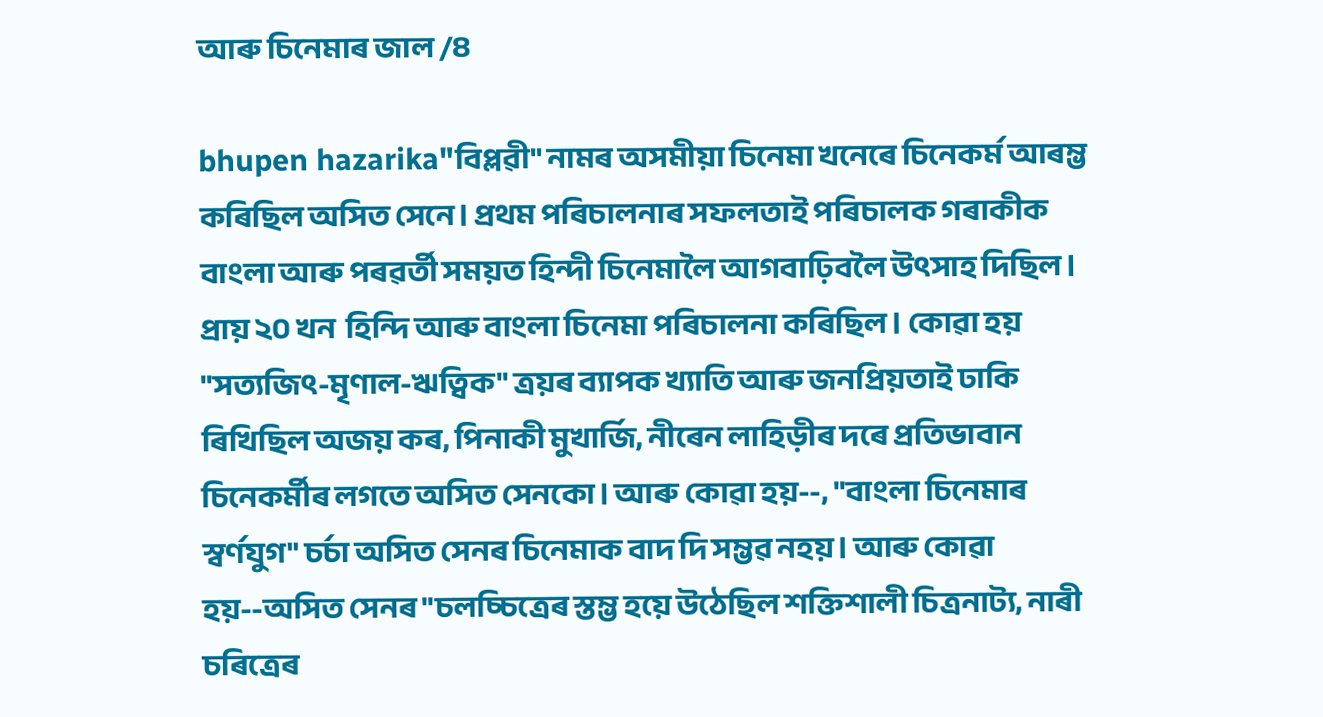আৰু চিনেমাৰ জাল /৪

bhupen hazarika"বিপ্লৱী" নামৰ অসমীয়া চিনেমা খনেৰে চিনেকৰ্ম আৰম্ভ কৰিছিল অসিত সেনে। প্ৰথম পৰিচালনাৰ সফলতাই পৰিচালক গৰাকীক বাংলা আৰু পৰৱৰ্তী সময়ত হিন্দী চিনেমালৈ আগবাঢ়িবলৈ উৎসাহ দিছিল। প্রায় ২০ খন  হিন্দি আৰু বাংলা চিনেমা পৰিচালনা কৰিছিল। কোৱা হয় "সত্যজিৎ-মৃণাল-ঋত্বিক" ত্রয়ৰ ব্যাপক খ্যাতি আৰু জনপ্ৰিয়তাই ঢাকি ৰিখিছিল অজয় কৰ, পিনাকী মুখার্জি, নীৰেন লাহিড়ীৰ দৰে প্রতিভাবান চিনেকৰ্মীৰ লগতে অসিত সেনকো। আৰু কোৱা হয়--, "বাংলা চিনেমাৰ স্বর্ণযুগ" চৰ্চা অসিত সেনৰ চিনেমাক বাদ দি সম্ভৱ নহয়। আৰু কোৱা হয়--অসিত সেনৰ "চলচ্চিত্রেৰ স্তম্ভ হয়ে উঠেছিল শক্তিশালী চিত্রনাট্য, নাৰী চৰিত্রেৰ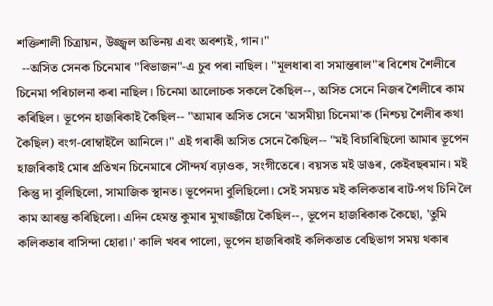শক্তিশালী চিত্রায়ন, উজ্জ্বল অভিনয় এবং অবশ্যই, গান।"
  --অসিত সেনক চিনেমাৰ "বিভাজন"-এ চুব পৰা নাছিল। "মূলধাৰা বা সমান্তৰাল"ৰ বিশেষ শৈলীৰে চিনেমা পৰিচালনা কৰা নাছিল। চিনেমা আলোচক সকলে কৈছিল--, অসিত সেনে নিজৰ শৈলীৰে কাম কৰিছিল। ভূপেন হাজৰিকাই কৈছিল-- "আমাৰ অসিত সেনে 'অসমীয়া চিনেমা'ক (নিশ্চয় শৈলীৰ কথা কৈছিল) বংগ-বোম্বাইলৈ আনিলে।" এই গৰাকী অসিত সেনে কৈছিল-- "মই বিচাৰিছিলো আমাৰ ভূপেন হাজৰিকাই মোৰ প্ৰতিখন চিনেমাৰে সৌন্দৰ্য বঢ়াওক, সংগীতেৰে। বয়সত মই ডাঙৰ, কেইবছৰমান। মই কিন্তু দা বুলিছিলো, সামাজিক স্থানত। ভূপেনদা বুলিছিলো। সেই সময়ত মই কলিকতাৰ বাট-পথ চিনি লৈ কাম আৰম্ভ কৰিছিলো। এদিন হেমন্ত কুমাৰ মুখার্জ্জীয়ে কৈছিল--, ভূপেন হাজৰিকাক কৈছো, 'তুমি কলিকতাৰ বাসিন্দা হোৱা।' কালি খবৰ পালো, ভূপেন হাজৰিকাই কলিকতাত বেছিভাগ সময় থকাৰ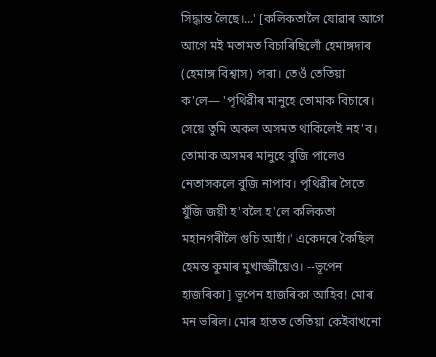সিদ্ধান্ত লৈছে।...' [কলিকতালৈ যোৱাৰ আগে আগে মই মতামত বিচাৰিছিলোঁ হেমাঙ্গদাৰ (হেমাঙ্গ বিশ্বাস) পৰা। তেওঁ তেতিয়া ক'লে— 'পৃথিৱীৰ মানুহে তোমাক বিচাৰে। সেয়ে তুমি অকল অসমত থাকিলেই নহ'ব। তোমাক অসমৰ মানুহে বুজি পালেও নেতাসকলে বুজি নাপাব। পৃথিৱীৰ সৈতে যুঁজি জয়ী হ'বলৈ হ'লে কলিকতা মহানগৰীলৈ গুচি আহাঁ।' একেদৰে কৈছিল হেমন্ত কুমাৰ মুখার্জ্জীয়েও। --ভূপেন হাজৰিকা] ভূপেন হাজৰিকা আহিব! মোৰ মন ভৰিল। মোৰ হাতত তেতিয়া কেইবাখনো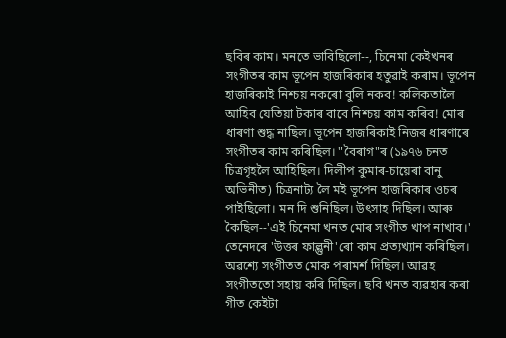ছবিৰ কাম। মনতে ভাবিছিলো--, চিনেমা কেইখনৰ সংগীতৰ কাম ভূপেন হাজৰিকাৰ হতুৱাই কৰাম। ভূপেন হাজৰিকাই নিশ্চয় নকৰো বুলি নকব! কলিকতালৈ আহিব যেতিয়া টকাৰ বাবে নিশ্চয় কাম কৰিব! মোৰ ধাৰণা শুদ্ধ নাছিল। ভূপেন হাজৰিকাই নিজৰ ধাৰণাৰে সংগীতৰ কাম কৰিছিল। "বৈৰাগ"ৰ (১৯৭৬ চনত চিত্ৰগৃহলৈ আহিছিল। দিলীপ কুমাৰ-চায়েৰা বানু অভিনীত) চিত্ৰনাট্য লৈ মই ভূপেন হাজৰিকাৰ ওচৰ পাইছিলো। মন দি শুনিছিল। উৎসাহ দিছিল। আৰু কৈছিল--'এই চিনেমা খনত মোৰ সংগীত খাপ নাখাব।' তেনেদৰে 'উত্তৰ ফাল্গুনী'ৰো কাম প্ৰত্যখ্যান কৰিছিল। অৱশ্যে সংগীতত মোক পৰামৰ্শ দিছিল। আৱহ সংগীততো সহায় কৰি দিছিল। ছবি খনত ব্যৱহাৰ কৰা গীত কেইটা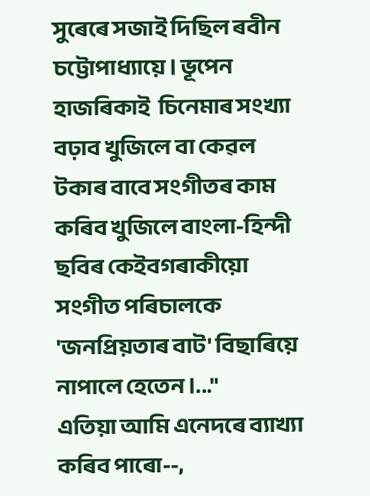সুৰেৰে সজাই দিছিল ৰবীন চট্টোপাধ্যায়ে। ভূপেন হাজৰিকাই  চিনেমাৰ সংখ্যা বঢ়াব খুজিলে বা কেৱল টকাৰ বাবে সংগীতৰ কাম কৰিব খুজিলে বাংলা-হিন্দী ছবিৰ কেইবগৰাকীয়ো সংগীত পৰিচালকে 'জনপ্ৰিয়তাৰ বাট' বিছাৰিয়ে নাপালে হেতেন।..."
এতিয়া আমি এনেদৰে ব্যাখ্যা কৰিব পাৰো--,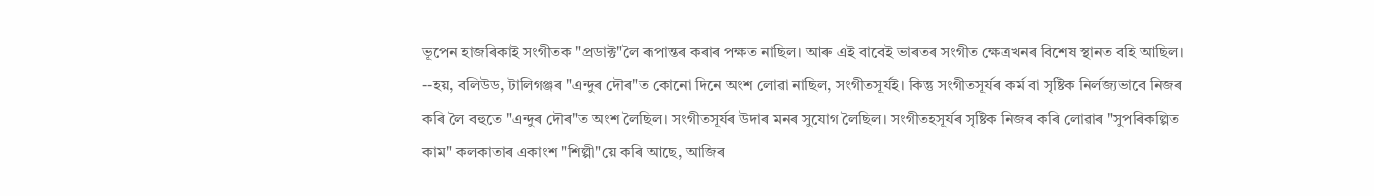ভূপেন হাজৰিকাই সংগীতক "প্ৰডাক্ট"লৈ ৰূপান্তৰ কৰাৰ পক্ষত নাছিল। আৰু এই বাবেই ভাৰতৰ সংগীত ক্ষেত্ৰখনৰ বিশেষ স্থানত বহি আছিল। --হয়, বলিউড, টালিগঞ্জৰ "এন্দুৰ দৌৰ"ত কোনো দিনে অংশ লোৱা নাছিল, সংগীতসূৰ্যই। কিন্তু সংগীতসূৰ্যৰ কৰ্ম বা সৃষ্টিক নিৰ্লজ্যভাবে নিজৰ কৰি লৈ বহুতে "এন্দুৰ দৌৰ"ত অংশ লৈছিল। সংগীতসূৰ্যৰ উদাৰ মনৰ সুযোগ লৈছিল। সংগীতহসূৰ্যৰ সৃষ্টিক নিজৰ কৰি লোৱাৰ "সুপৰিকল্পিত কাম" কলকাতাৰ একাংশ "শিল্পী"য়ে কৰি আছে, আজিৰ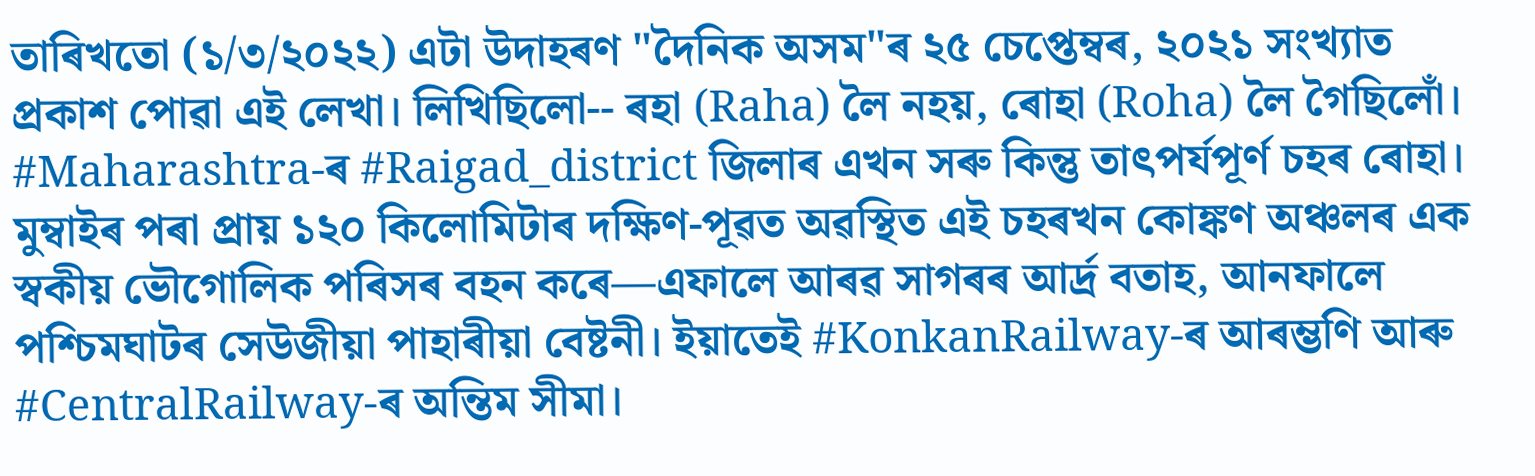তাৰিখতো (১/৩/২০২২) এটা উদাহৰণ "দৈনিক অসম"ৰ ২৫ চেপ্তেম্বৰ, ২০২১ সংখ্যাত প্ৰকাশ পোৱা এই লেখা। লিখিছিলো-- ৰহা (Raha) লৈ নহয়, ৰোহা (Roha) লৈ গৈছিলোঁ। #Maharashtra-ৰ #Raigad_district জিলাৰ এখন সৰু কিন্তু তাৎপৰ্যপূৰ্ণ চহৰ ৰোহা। মুম্বাইৰ পৰা প্ৰায় ১২০ কিলোমিটাৰ দক্ষিণ-পূৱত অৱস্থিত এই চহৰখন কোঙ্কণ অঞ্চলৰ এক স্বকীয় ভৌগোলিক পৰিসৰ বহন কৰে—এফালে আৰৱ সাগৰৰ আর্দ্ৰ বতাহ, আনফালে পশ্চিমঘাটৰ সেউজীয়া পাহাৰীয়া বেষ্টনী। ইয়াতেই #KonkanRailway-ৰ আৰম্ভণি আৰু #CentralRailway-ৰ অন্তিম সীমা।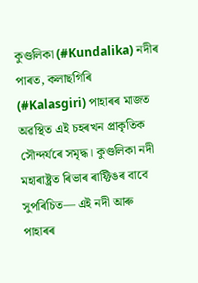কুণ্ডলিকা (#Kundalika) নদীৰ পাৰত, কলাছগিৰি (#Kalasgiri) পাহাৰৰ মাজত অৱস্থিত এই চহৰখন প্ৰাকৃতিক সৌন্দৰ্যৰে সমৃদ্ধ। কুণ্ডলিকা নদী মহাৰাষ্ট্ৰত ৰিভাৰ ৰাফ্টিঙৰ বাবে সুপৰিচিত— এই নদী আৰু পাহাৰৰ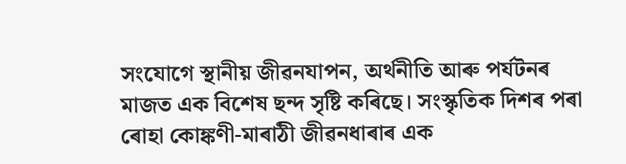সংযোগে স্থানীয় জীৱনযাপন, অৰ্থনীতি আৰু পৰ্যটনৰ মাজত এক বিশেষ ছন্দ সৃষ্টি কৰিছে। সংস্কৃতিক দিশৰ পৰা ৰোহা কোঙ্কণী-মাৰাঠী জীৱনধাৰাৰ এক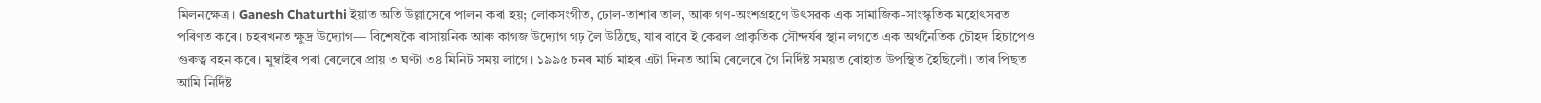মিলনক্ষেত্ৰ। Ganesh Chaturthi ইয়াত অতি উল্লাসেৰে পালন কৰা হয়; লোকসংগীত, ঢোল-তাশাৰ তাল, আৰু গণ-অংশগ্ৰহণে উৎসৱক এক সামাজিক-সাংস্কৃতিক মহোৎসৱত পৰিণত কৰে। চহৰখনত ক্ষুদ্ৰ উদ্যোগ— বিশেষকৈ ৰাসায়নিক আৰু কাগজ উদ্যোগ গঢ় লৈ উঠিছে, যাৰ বাবে ই কেৱল প্ৰাকৃতিক সৌন্দৰ্যৰ স্থান লগতে এক অৰ্থনৈতিক চৌহদ হিচাপেও গুৰুত্ব বহন কৰে। মুম্বাইৰ পৰা ৰেলেৰে প্ৰায় ৩ ঘণ্টা ৩৪ মিনিট সময় লাগে। ১৯৯৫ চনৰ মাৰ্চ মাহৰ এটা দিনত আমি ৰেলেৰে গৈ নিৰ্দিষ্ট সময়ত ৰোহাত উপস্থিত হৈছিলোঁ। তাৰ পিছত আমি নিৰ্দিষ্ট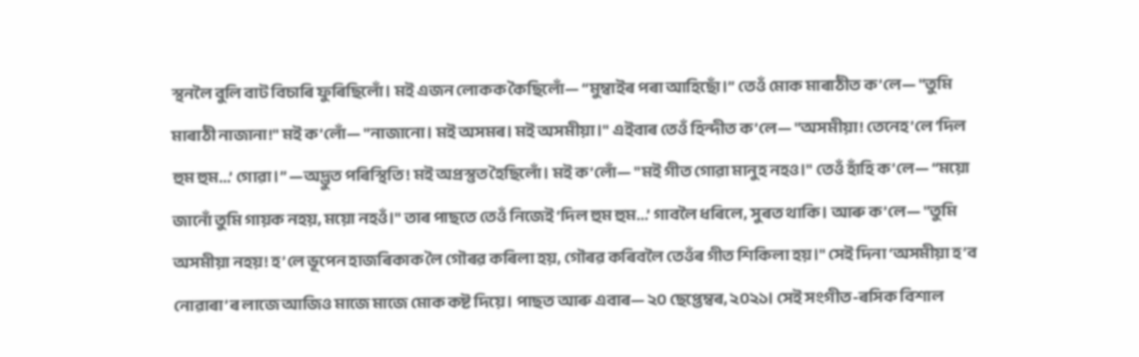স্থনলৈ বুলি বাট বিচাৰি ফুৰিছিলোঁ। মই এজন লোকক কৈছিলোঁ— “মুম্বাইৰ পৰা আহিছোঁ।” তেওঁ মোক মাৰাঠীত ক’লে— "তুমি মাৰাঠী নাজানা!" মই ক’লোঁ— "নাজানো। মই অসমৰ। মই অসমীয়া।" এইবাৰ তেওঁ হিন্দীত ক’লে— "অসমীয়া! তেনেহ’লে ‘দিল হুম হুম...’ গোৱা।” —অদ্ভুত পৰিস্থিতি! মই অপ্ৰস্তুত হৈছিলোঁ। মই ক’লোঁ— "মই গীত গোৱা মানুহ নহও।" তেওঁ হাঁহি ক’লে— “ময়ো জানোঁ তুমি গায়ক নহয়, ময়ো নহওঁ।" তাৰ পাছতে তেওঁ নিজেই ‘দিল হুম হুম...’ গাবলৈ ধৰিলে, সুৰত থাকি। আৰু ক’লে— "তুমি অসমীয়া নহয়! হ’লে ভূপেন হাজৰিকাক লৈ গৌৰৱ কৰিলা হয়, গৌৰৱ কৰিবলৈ তেওঁৰ গীত শিকিলা হয়।" সেই দিনা ‘অসমীয়া হ’ব নোৱাৰা’ৰ লাজে আজিও মাজে মাজে মোক কষ্ট দিয়ে। পাছত আৰু এবাৰ— ২০ ছেপ্তেম্বৰ, ২০২১। সেই সংগীত-ৰসিক বিশাল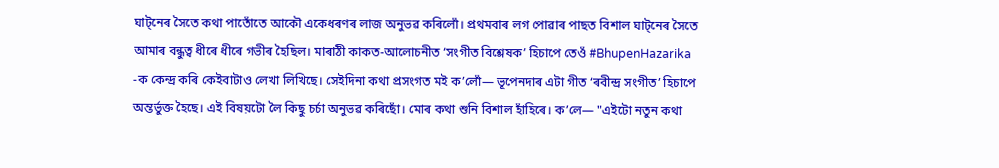ঘাট্‌নেৰ সৈতে কথা পাতোঁতে আকৌ একেধৰণৰ লাজ অনুভৱ কৰিলোঁ। প্ৰথমবাৰ লগ পোৱাৰ পাছত বিশাল ঘাট্‌নেৰ সৈতে আমাৰ বন্ধুত্ব ধীৰে ধীৰে গভীৰ হৈছিল। মাৰাঠী কাকত-আলোচনীত ‘সংগীত বিশ্লেষক’ হিচাপে তেওঁ #BhupenHazarika -ক কেন্দ্ৰ কৰি কেইবাটাও লেখা লিখিছে। সেইদিনা কথা প্ৰসংগত মই ক’লোঁ— ভূপেনদাৰ এটা গীত ‘ৰবীন্দ্ৰ সংগীত’ হিচাপে অন্তৰ্ভুক্ত হৈছে। এই বিষয়টো লৈ কিছু চৰ্চা অনুভৱ কৰিছোঁ। মোৰ কথা শুনি বিশাল হাঁহিৰে। ক’লে— "এইটো নতুন কথা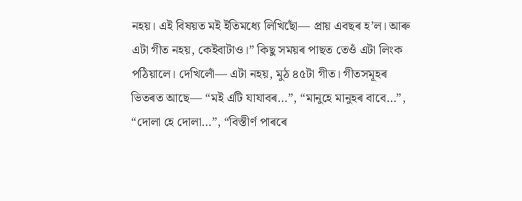নহয়। এই বিষয়ত মই ইতিমধ্যে লিখিছোঁ— প্ৰায় এবছৰ হ’ল। আৰু এটা গীত নহয়, কেইবাটাও।” কিছু সময়ৰ পাছত তেওঁ এটা লিংক পঠিয়ালে। দেখিলোঁ— এটা নহয়, মুঠ ৪৫টা গীত। গীতসমূহৰ ভিতৰত আছে— “মই এটি যাযাবৰ…”, “মানুহে মানুহৰ বাবে…”, “দোলা হে দোলা…”, “বিস্তীৰ্ণ পাৰৰে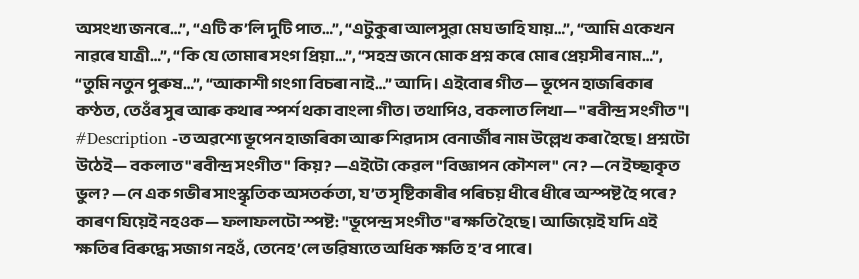অসংখ্য জনৰে…”, “এটি ক’লি দুটি পাত…”, “এটুকুৰা আলসুৱা মেঘ ভাহি যায়…”, “আমি একেখন নাৱৰে যাত্ৰী…”, “কি যে তোমাৰ সংগ প্ৰিয়া…”, “সহস্ৰ জনে মোক প্ৰশ্ন কৰে মোৰ প্ৰেয়সীৰ নাম…”, “তুমি নতুন পুৰুষ…”, “আকাশী গংগা বিচৰা নাই…” আদি। এইবোৰ গীত— ভূপেন হাজৰিকাৰ কণ্ঠত, তেওঁৰ সুৰ আৰু কথাৰ স্পৰ্শ থকা বাংলা গীত। তথাপিও, বকলাত লিখা— "ৰবীন্দ্ৰ সংগীত"। #Description -ত অৱশ্যে ভূপেন হাজৰিকা আৰু শিৱদাস বেনাৰ্জীৰ নাম উল্লেখ কৰা হৈছে। প্ৰশ্নটো উঠেই— বকলাত "ৰবীন্দ্ৰ সংগীত" কিয়? —এইটো কেৱল "বিজ্ঞাপন কৌশল" নে? —নে ইচ্ছাকৃত ভুল? —নে এক গভীৰ সাংস্কৃতিক অসতৰ্কতা, য’ত সৃষ্টিকাৰীৰ পৰিচয় ধীৰে ধীৰে অস্পষ্ট হৈ পৰে? কাৰণ যিয়েই নহওক— ফলাফলটো স্পষ্ট: "ভূপেন্দ্ৰ সংগীত"ৰ ক্ষতি হৈছে। আজিয়েই যদি এই ক্ষতিৰ বিৰুদ্ধে সজাগ নহওঁ, তেনেহ’লে ভৱিষ্যতে অধিক ক্ষতি হ’ব পাৰে।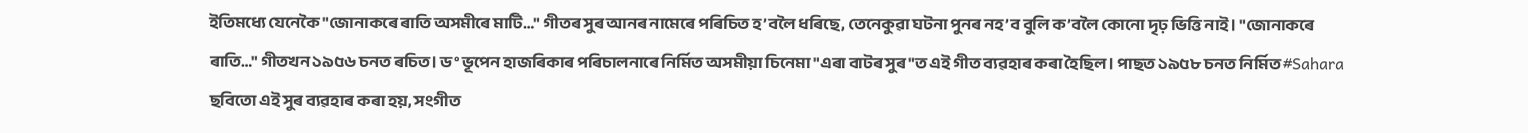ইতিমধ্যে যেনেকৈ "জোনাকৰে ৰাতি অসমীৰে মাটি…" গীতৰ সুৰ আনৰ নামেৰে পৰিচিত হ’বলৈ ধৰিছে, তেনেকুৱা ঘটনা পুনৰ নহ’ব বুলি ক’বলৈ কোনো দৃঢ় ভিত্তি নাই। "জোনাকৰে ৰাতি…" গীতখন ১৯৫৬ চনত ৰচিত। ড° ভূপেন হাজৰিকাৰ পৰিচালনাৰে নিৰ্মিত অসমীয়া চিনেমা "এৰা বাটৰ সুৰ"ত এই গীত ব্যৱহাৰ কৰা হৈছিল। পাছত ১৯৫৮ চনত নিৰ্মিত #Sahara ছবিতো এই সুৰ ব্যৱহাৰ কৰা হয়, সংগীত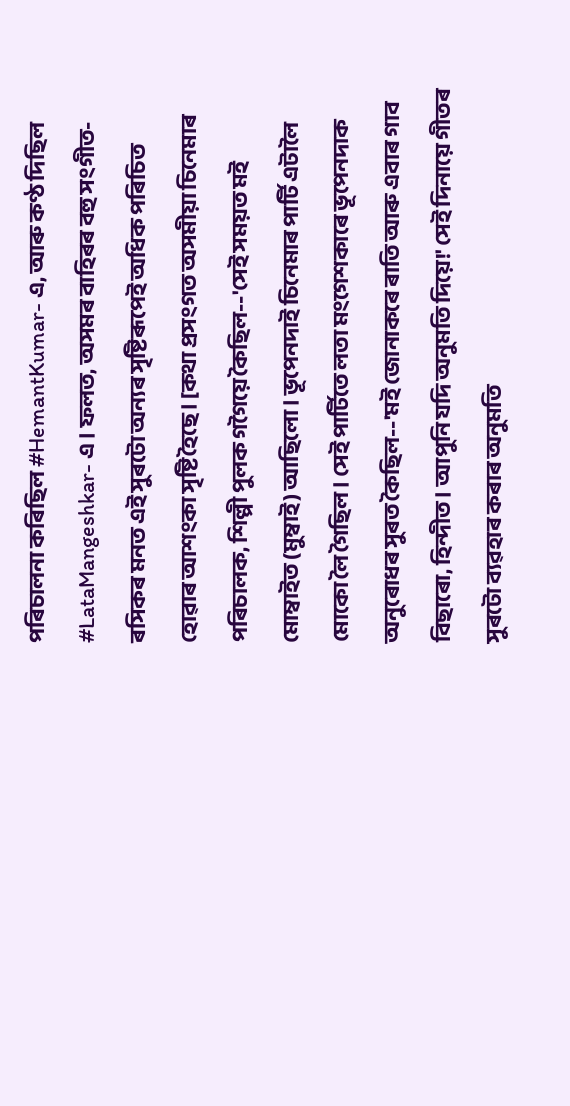পৰিচালনা কৰিছিল #HemantKumar- এ, আৰু কণ্ঠ দিছিল #LataMangeshkar- এ। ফলত, অসমৰ বাহিৰৰ বহু সংগীত-ৰসিকৰ মনত এই সুৰটো অন্যৰ সৃষ্টিৰূপেই অধিক পৰিচিত হোৱাৰ আশংকা সৃষ্টি হৈছে। [কথা প্ৰসংগত অসমীয়া চিনেমাৰ পৰিচালক, শিল্পী পুলক গগৈয়ে কৈছিল--'সেই সময়ত মই মোম্বাইত (মুম্বাই) আছিলো। ভূপেনদাই চিনেমাৰ পাৰ্টি এটালৈ মোকো লৈ গৈছিল। সেই পাৰ্টিতে লতা মংগেশকাৰে ভূপেনদাক অনুৰোধৰ সুৰত কৈছিল--'মই জোনাকৰে ৰাতি আৰু এবাৰ গাব বিছাৰো, হিন্দীত। আপুনি যদি অনুমতি দিয়ে!' সেই দিনায়ে গীতৰ সুৰটো ব্যৱহাৰ কৰাৰ অনুমতি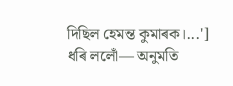দিছিল হেমন্ত কুমাৰক।...'] ধৰি ললোঁ— অনুমতি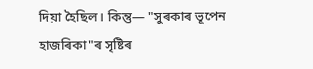দিয়া হৈছিল। কিন্তু— "সুৰকাৰ ভূপেন হাজৰিকা"ৰ সৃষ্টিৰ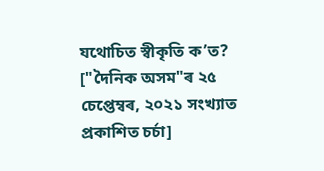যথোচিত স্বীকৃতি ক’ত? ["দৈনিক অসম"ৰ ২৫ চেপ্তেম্বৰ, ২০২১ সংখ্যাত প্ৰকাশিত চৰ্চা]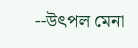--উৎপল মেনা